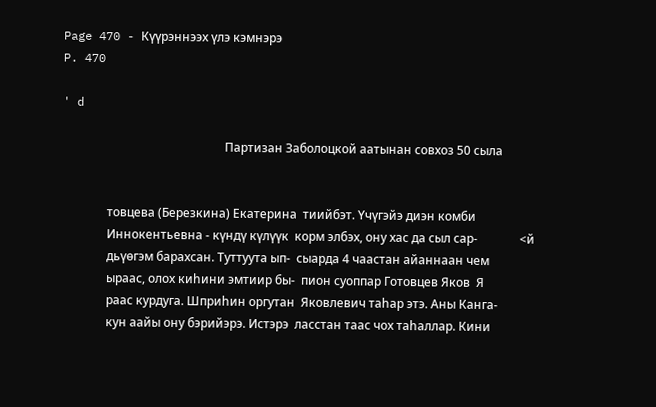Page 470 - Күүрэннээх үлэ кэмнэрэ
P. 470

' d

                                                      Партизан Заболоцкой аатынан совхоз 50 сыла


               товцева (Березкина) Екатерина  тиийбэт. Үчүгэйэ диэн комби
               Иннокентьевна - күндү күлүүк  корм элбэх, ону хас да сыл сар-              <й
               дьүөгэм барахсан. Туттуута ып-  сыарда 4 чаастан айаннаан чем
               ыраас, олох киһини эмтиир бы-  пион суоппар Готовцев Яков  Я
               раас курдуга. Шприһин оргутан  Яковлевич таһар этэ. Аны Канга-
               кун аайы ону бэрийэрэ. Истэрэ  ласстан таас чох таһаллар. Кини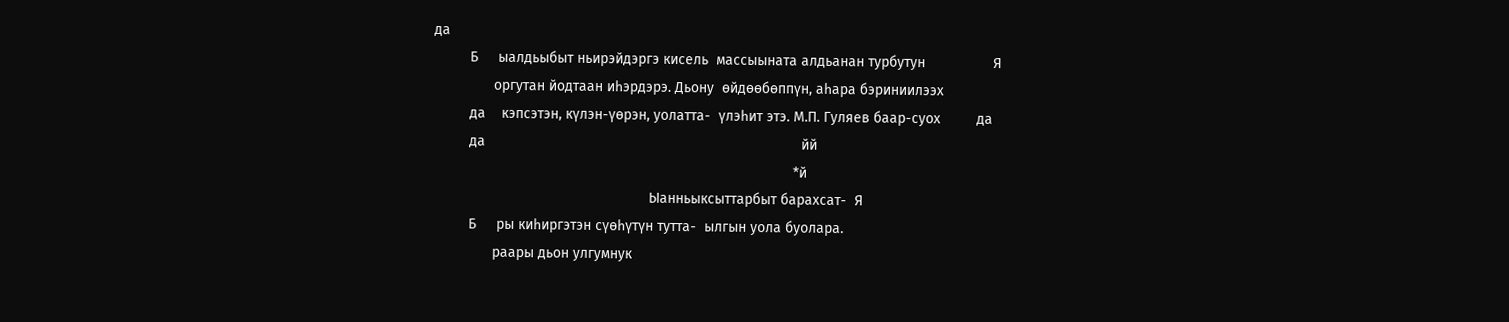да
         Б     ыалдьыбыт ньирэйдэргэ кисель  массыыната алдьанан турбутун                 Я
               оргутан йодтаан иһэрдэрэ. Дьону  өйдөөбөппүн, аһара бэриниилээх
         да    кэпсэтэн, күлэн-үөрэн, уолатта-  үлэһит этэ. М.П. Гуляев баар-суох         да
         да                                                                               йй
                                                                                          *й
                                                      Ыанньыксыттарбыт барахсат-  Я
         Б     ры киһиргэтэн сүөһүтүн тутта-  ылгын уола буолара.
               раары дьон улгумнук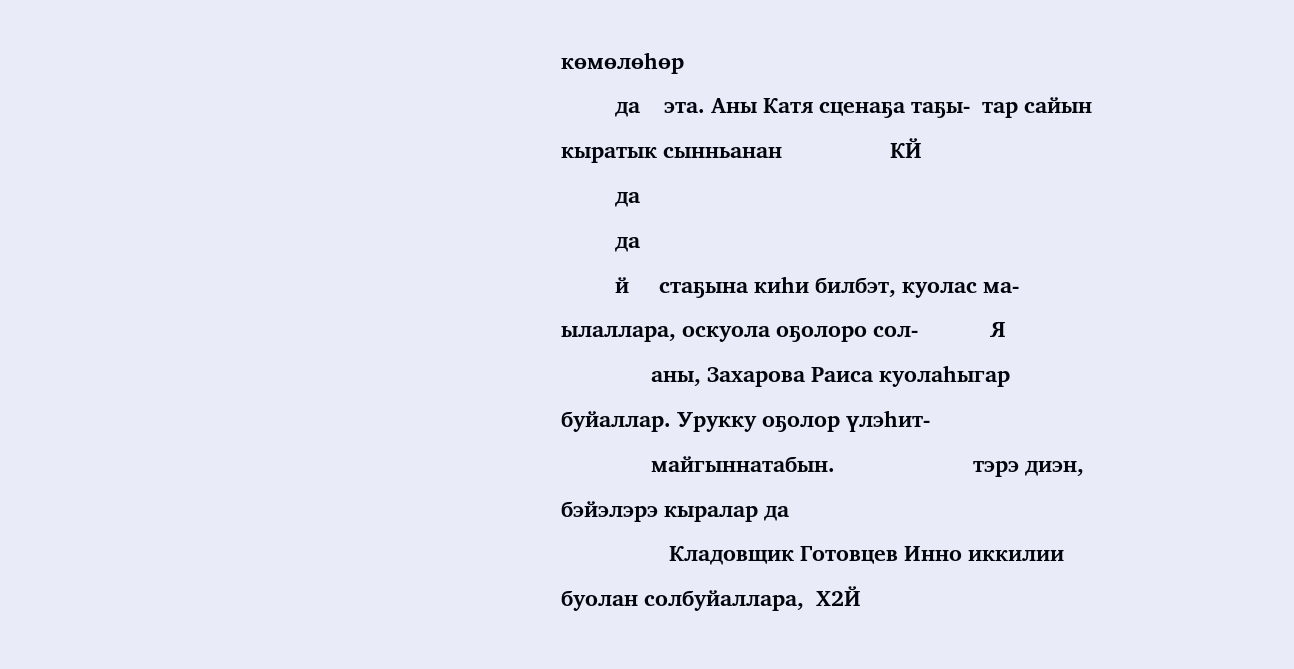көмөлөһөр
         да    эта. Аны Катя сценаҕа таҕы-  тар сайын кыратык сынньанан                  КЙ
         да
         да
         й     стаҕына киһи билбэт, куолас ма-  ылаллара, оскуола оҕолоро сол-            Я
               аны, Захарова Раиса куолаһыгар  буйаллар. Урукку оҕолор үлэһит-
               майгыннатабын.                       тэрэ диэн, бэйэлэрэ кыралар да
                  Кладовщик Готовцев Инно иккилии буолан солбуйаллара,  Х2Й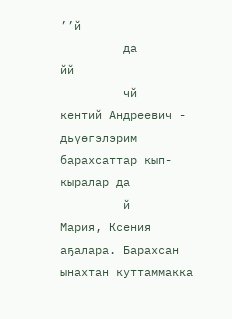’’й
         да                                                                              йй
         чй    кентий Андреевич - дьүөгэлэрим  барахсаттар кып-кыралар да
         й     Мария, Ксения аҕалара. Барахсан  ынахтан куттаммакка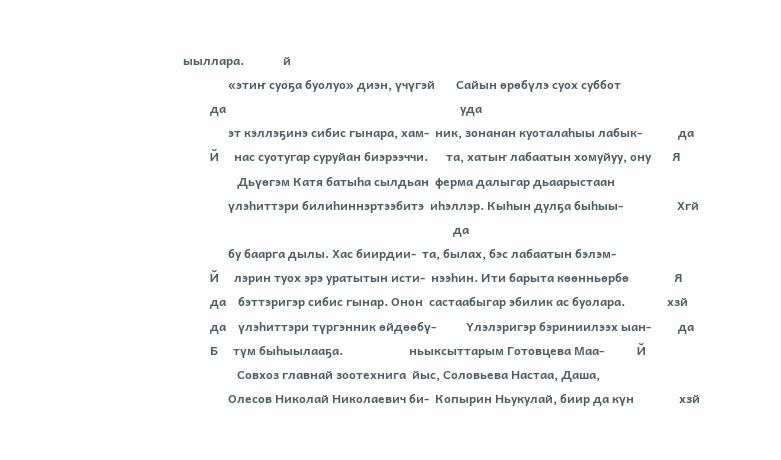ыыллара.             й
               «этиҥ суоҕа буолуо» диэн, үчүгэй       Сайын өрөбүлэ суох суббот
         да                                                                              уда
               эт кэллэҕинэ сибис гынара, хам-  ник, зонанан куоталаһыы лабык-            да
         Й     нас суотугар суруйан биэрээччи.      та, хатыҥ лабаатын хомуйуу, ону       Я
                  Дьүөгэм Катя батыһа сылдьан  ферма далыгар дьаарыстаан
               үлэһиттэри билиһиннэртээбитэ  иһэллэр. Кыһын дулҕа быһыы-                  Хгй
                                                                                          да
               бу баарга дылы. Хас биирдии-  та, былах, бэс лабаатын бэлэм-
         Й     лэрин туох эрэ уратытын исти-  нээһин. Ити барыта көөнньөрбө               Я
         да    бэттэригэр сибис гынар. Онон  састаабыгар эбилик ас буолара.              хзй
         да    үлэһиттэри түргэнник өйдөөбү-          Үлэлэригэр бэриниилээх ыан-         да
         Б     түм быһыылааҕа.                      ньыксыттарым Готовцева Маа-           Й
                  Совхоз главнай зоотехнига  йыс, Соловьева Настаа, Даша,
               Олесов Николай Николаевич би-  Копырин Ньукулай, биир да күн               хзй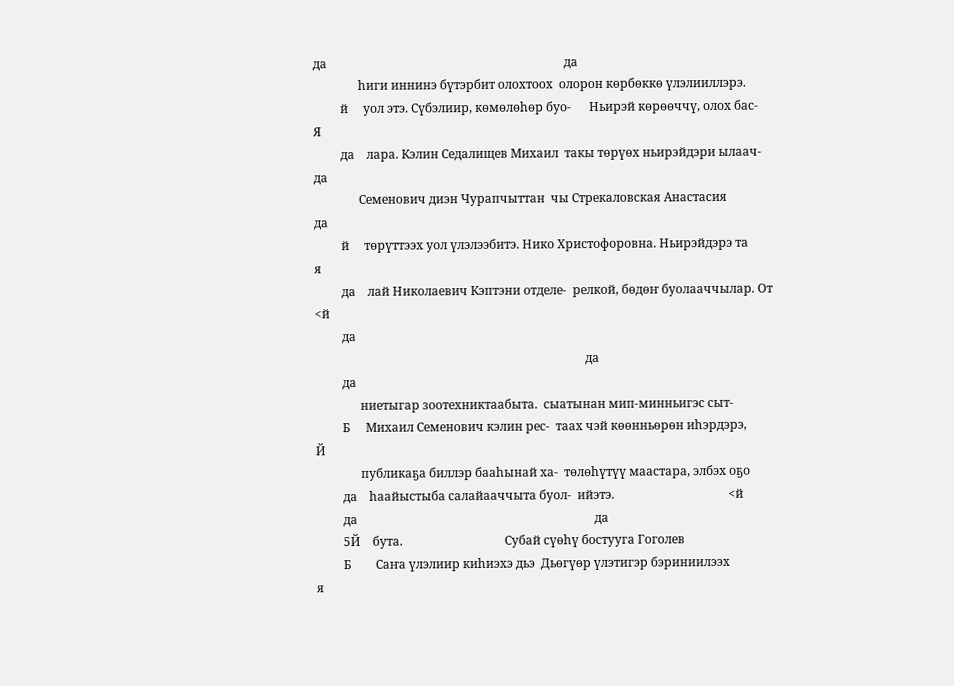да                                                                               да
               һиги иннинэ бүтэрбит олохтоох  олорон көрбөккө үлэлииллэрэ.
         й     уол этэ. Сүбэлиир, көмөлөһөр буо-      Ньирэй көрөөччү, олох бас-          Я
         да    лара. Кэлин Седалищев Михаил  такы төрүөх ньирэйдэри ылаач-                да
               Семенович диэн Чурапчыттан  чы Стрекаловская Анастасия                     да
         й     төрүттээх уол үлэлээбитэ. Нико Христофоровна. Ньирэйдэрэ та              я
         да    лай Николаевич Кэптэни отделе-  релкой, бөдөҥ буолааччылар. От             <й
         да
                                                                                          да
         да
               ниетыгар зоотехниктаабыта.  сыатынан мип-минньигэс сыт-
         Б     Михаил Семенович кэлин рес-  таах чэй көөнньөрөн иһэрдэрэ,                Й
               публикаҕа биллэр бааһынай ха-  төлөһүтүү маастара, элбэх оҕо
         да    һаайыстыба салайааччыта буол-  ийэтэ.                                      <й
         да                                                                               да
         5Й    бута.                                  Субай сүөһү бостууга Гоголев
         Б        Саҥа үлэлиир киһиэхэ дьэ  Дьөгүөр үлэтигэр бэриниилээх                  я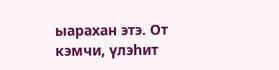ыарахан этэ. От кэмчи, үлэһит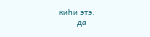киһи этэ.
         да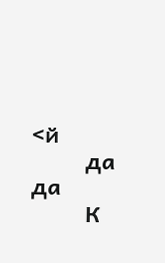<й
         да                                                                               да
         К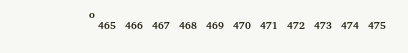о
   465   466   467   468   469   470   471   472   473   474   475